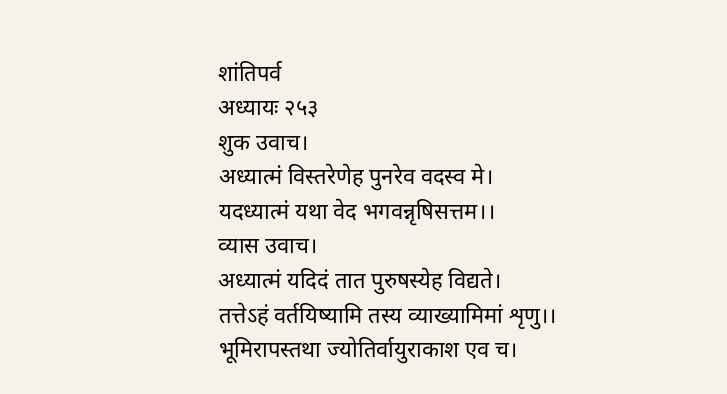शांतिपर्व
अध्यायः २५३
शुक उवाच।
अध्यात्मं विस्तरेणेह पुनरेव वदस्व मे।
यदध्यात्मं यथा वेद भगवन्नृषिसत्तम।।
व्यास उवाच।
अध्यात्मं यदिदं तात पुरुषस्येह विद्यते।
तत्तेऽहं वर्तयिष्यामि तस्य व्याख्यामिमां शृणु।।
भूमिरापस्तथा ज्योतिर्वायुराकाश एव च।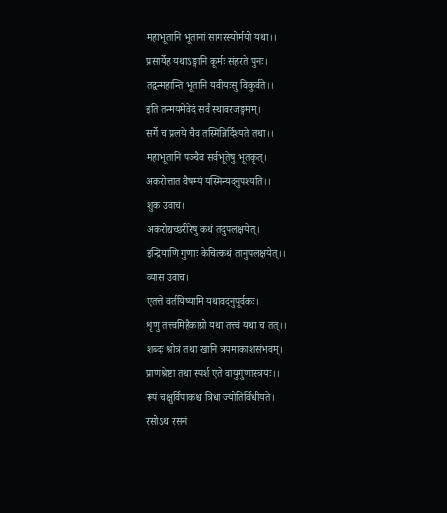महाभूतानि भूतानां सागरस्योर्मयो यथा।।
प्रसार्येह यथाऽङ्गानि कूर्मः संहरते पुनः।
तद्वन्महान्ति भूतानि यवीयःसु विकुर्वते।।
इति तन्मयमेवेदं सर्वं स्थावरजङ्गमम्।
सर्गे च प्रलये चैव तस्मिन्निर्दिश्यते तथा।।
महाभूतानि पञ्चैव सर्वभूतेषु भूतकृत्।
अकरोत्तात वैषम्यं यस्मिन्यदनुपश्यति।।
शुक उवाच।
अकरोद्यच्छरीरेषु कथं तदुपलक्षयेत्।
इन्द्रियाणि गुणाः केचित्कथं तानुपलक्षयेत्।।
व्यास उवाच।
एतत्ते वर्तयिष्यामि यथावदनुपूर्वकः।
शृणु तत्त्वमिहैकाग्रो यथा तत्त्वं यथा च तत्।।
शब्दः श्रोत्रं तथा खानि त्रयमाकाशसंभवम्।
प्राणश्रेष्टा तथा स्पर्श एते वायुगुणास्त्रयः।।
रूपं चक्षुर्विपाकश्च त्रिधा ज्योतिर्विधीयते।
रसोऽथ रसनं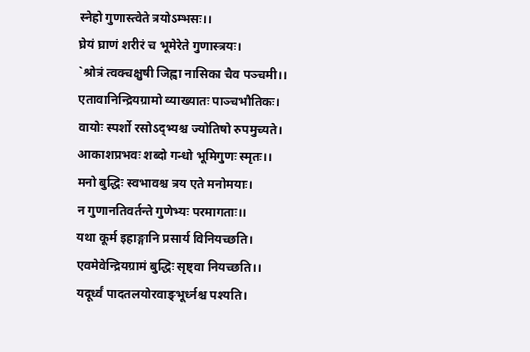स्नेहो गुणास्त्वेते त्रयोऽम्भसः।।
घ्रेयं घ्राणं शरीरं च भूमेरेते गुणास्त्रयः।
`श्रोत्रं त्वक्चक्षुषी जिह्वा नासिका चैव पञ्चमी।।
एतावानिन्द्रियग्रामो व्याख्यातः पाञ्चभौतिकः।
वायोः स्पर्शो रसोऽद्भ्यश्च ज्योतिषो रुपमुच्यते।
आकाशप्रभवः शब्दो गन्धो भूमिगुणः स्मृतः।।
मनो बुद्धिः स्वभावश्च त्रय एते मनोमयाः।
न गुणानतिवर्तन्ते गुणेभ्यः परमागताः।।
यथा कूर्म इहाङ्गानि प्रसार्य विनियच्छति।
एवमेवेन्द्रियग्रामं बुद्धिः सृष्ट्वा नियच्छति।।
यदूर्ध्वं पादतलयोरवाङ्भूर्ध्नश्च पश्यति।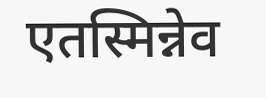एतस्मिन्नेव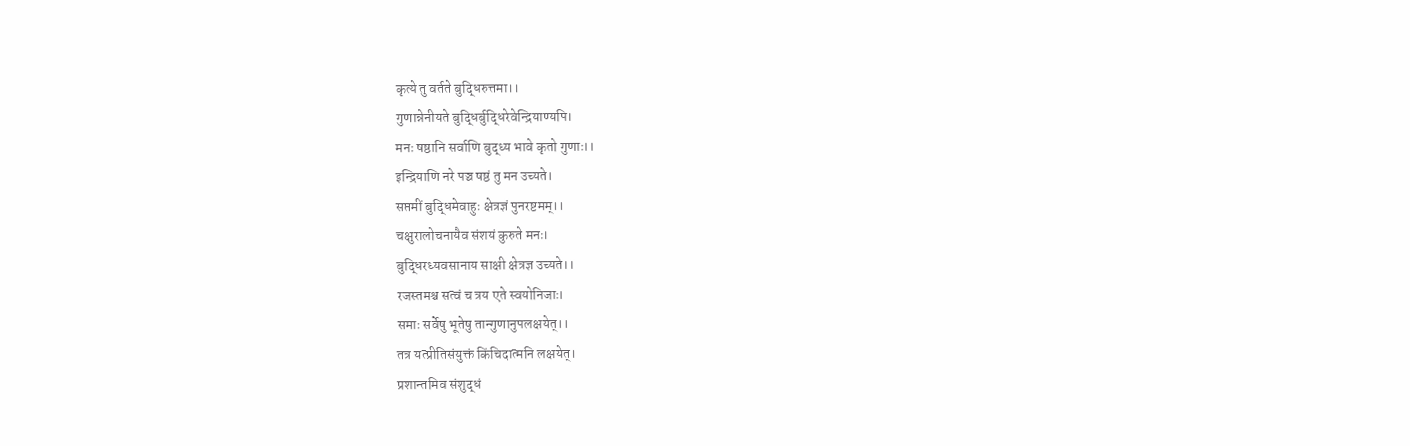कृत्ये तु वर्तते बुद्धिरुत्तमा।।
गुणान्नेनीयते बुद्धिर्बुद्धिरेवेन्द्रियाण्यपि।
मनः षष्ठानि सर्वाणि बुद्ध्य भावे कृतो गुणाः।।
इन्द्रियाणि नरे पञ्च षष्ठं तु मन उच्यते।
सप्तमीं बुद्धिमेवाहुः क्षेत्रज्ञं पुनरष्टमम्।।
चक्षुरालोचनायैव संशयं कुरुते मनः।
बुद्धिरध्यवसानाय साक्षी क्षेत्रज्ञ उच्यते।।
रजस्तमश्च सत्वं च त्रय एते स्वयोनिजाः।
समाः सर्वेषु भूतेषु तान्गुणानुपलक्षयेत्।।
तत्र यत्प्रीतिसंयुक्तं किंचिदात्मनि लक्षयेत्।
प्रशान्तमिव संशुद्धं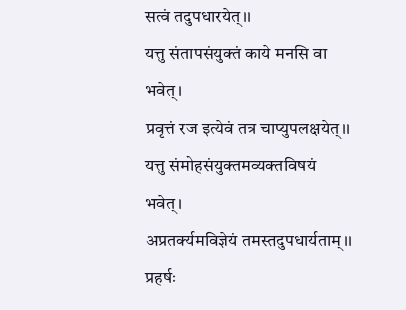सत्वं तदुपधारयेत्।।
यत्तु संतापसंयुक्तं काये मनसि वा भवेत्।
प्रवृत्तं रज इत्येवं तत्र चाप्युपलक्षयेत्।।
यत्तु संमोहसंयुक्तमव्यक्तविषयं भवेत्।
अप्रतर्क्यमविज्ञेयं तमस्तदुपधार्यताम्।।
प्रहर्षः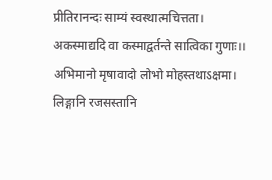प्रीतिरानन्दः साम्यं स्वस्थात्मचित्तता।
अकस्माद्यदि वा कस्माद्वर्तन्ते सात्विका गुणाः।।
अभिमानो मृषावादो लोभो मोहस्तथाऽक्षमा।
लिङ्गानि रजसस्तानि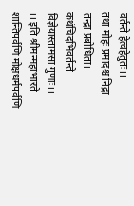वर्तन्ते हेत्वहेतुतः।।
तथा मोहः प्रमादश्च निद्रा तन्द्रा प्रबोधिता।
कथंचिदभिवर्तन्ते विज्ञेयास्तामसा गुणाः।।
।। इति श्रीमन्महाभारते शान्तिपर्वणि मोक्षधर्मपर्वणि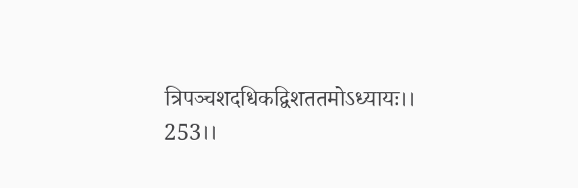त्रिपञ्चशदधिकद्विशततमोऽध्यायः।। 253।।